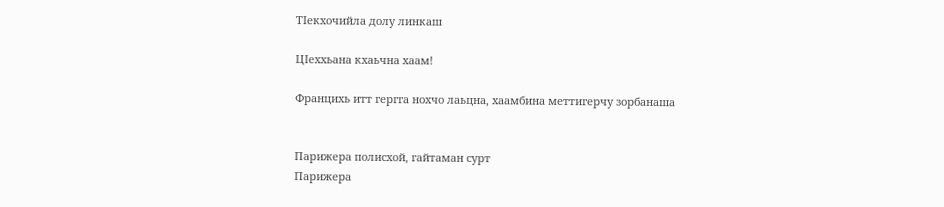ТIекхочийла долу линкаш

ЦIеххьана кхаьчна хаам!

Францихь итт гергга нохчо лаьцна, хаамбина меттигерчу зорбанаша


Парижера полисхой, гайтаман сурт
Парижера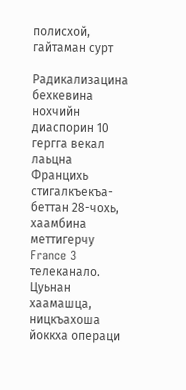полисхой, гайтаман сурт

Радикализацина бехкевина нохчийн диаспорин 10 гергга векал лаьцна Францихь стигалкъекъа-беттан 28-чохь, хаамбина меттигерчу France 3 телеканало. Цуьнан хаамашца, ницкъахоша йоккха операци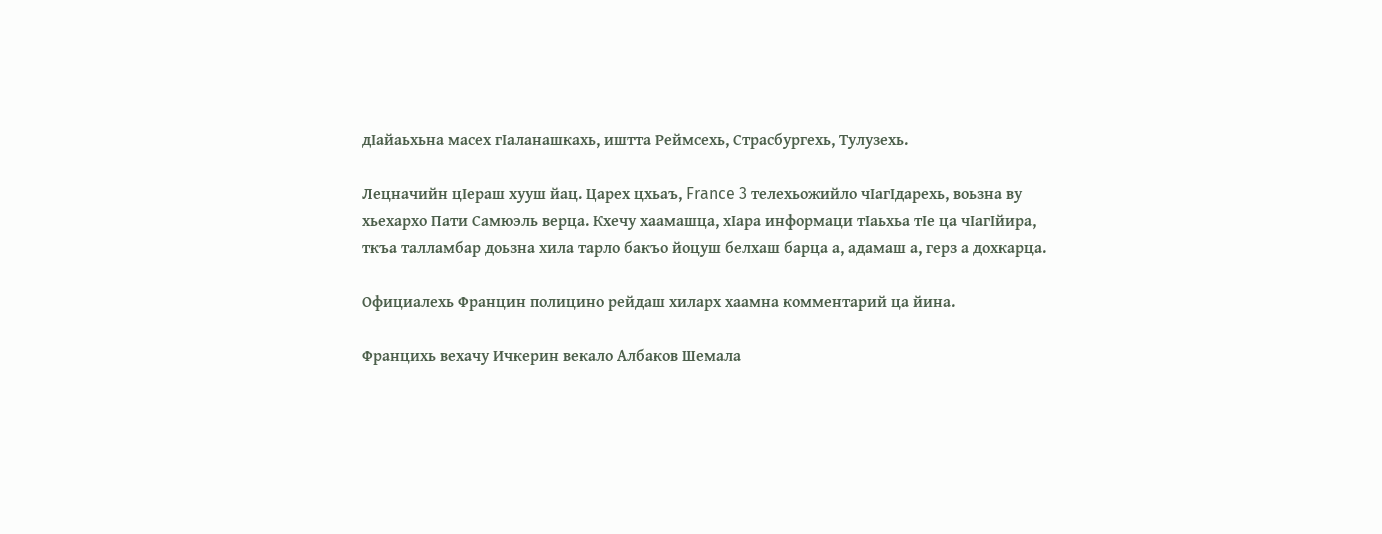дIайаьхьна масех гIаланашкахь, иштта Реймсехь, Страсбургехь, Тулузехь.

Лецначийн цIераш хууш йац. Царех цхьаъ, France 3 телехьожийло чIагIдарехь, воьзна ву хьехархо Пати Самюэль верца. Кхечу хаамашца, хIара информаци тIаьхьа тIе ца чIагIйира, ткъа талламбар доьзна хила тарло бакъо йоцуш белхаш барца а, адамаш а, герз а дохкарца.

Официалехь Францин полицино рейдаш хиларх хаамна комментарий ца йина.

Францихь вехачу Ичкерин векало Албаков Шемала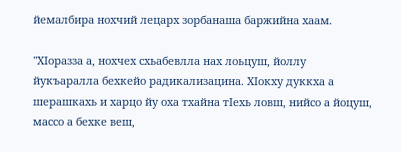йемалбира нохчий лецарх зорбанаша баржийна хаам.

"ХIоразза а, нохчех схьабевлла нах лоьцуш, йоллу йукъаралла бехкейо радикализацина. ХIокху дуккха а шерашкахь и харцо йу оха тхайна тIехь ловш, нийсо а йоцуш, массо а бехке веш,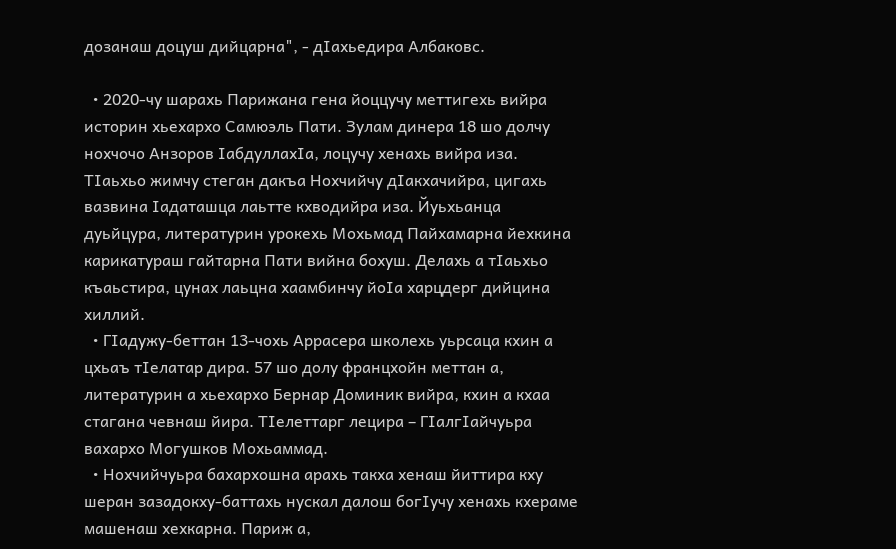дозанаш доцуш дийцарна", - дIахьедира Албаковс.

  • 2020-чу шарахь Парижана гена йоццучу меттигехь вийра историн хьехархо Самюэль Пати. Зулам динера 18 шо долчу нохчочо Анзоров IабдуллахIа, лоцучу хенахь вийра иза. ТIаьхьо жимчу стеган дакъа Нохчийчу дIакхачийра, цигахь вазвина Iадаташца лаьтте кхводийра иза. Йуьхьанца дуьйцура, литературин урокехь Мохьмад Пайхамарна йехкина карикатураш гайтарна Пати вийна бохуш. Делахь а тIаьхьо къаьстира, цунах лаьцна хаамбинчу йоIа харцдерг дийцина хиллий.
  • ГIадужу-беттан 13-чохь Аррасера школехь уьрсаца кхин а цхьаъ тIелатар дира. 57 шо долу францхойн меттан а, литературин а хьехархо Бернар Доминик вийра, кхин а кхаа стагана чевнаш йира. ТIелеттарг лецира – ГIалгIайчуьра вахархо Могушков Мохьаммад.
  • Нохчийчуьра бахархошна арахь такха хенаш йиттира кху шеран зазадокху-баттахь нускал далош богIучу хенахь кхераме машенаш хехкарна. Париж а,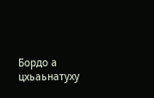Бордо а цхьаьнатуху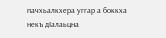пачхьалкхера уггар а боккха некъ дIалаьцна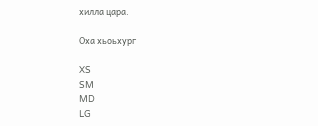хилла цара.

Оха хьоьхург

XS
SM
MD
LG